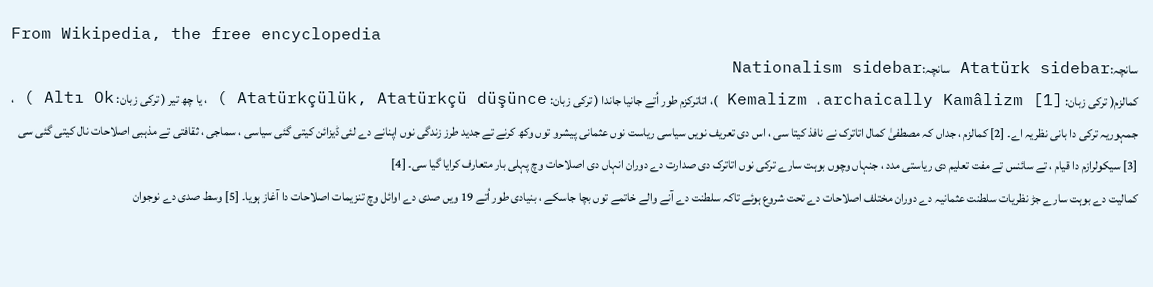From Wikipedia, the free encyclopedia
سانچہ:Atatürk sidebar سانچہ:Nationalism sidebar
کمالزم( ترکی زبان: Kemalizm ، archaically Kamâlizm [1] )، اتاترکزم طور اُتے جانیا جاندا ( ترکی زبان: Atatürkçülük, Atatürkçü düşünce ) ، یا چھ تیر ( ترکی زبان: Altı Ok ) ، جمہوریہ ترکی دا بانی نظریہ اے۔ [2] کمالزم ، جداں کہ مصطفیٰ کمال اتاترک نے نافذ کيتا سی ، اس دی تعریف نويں سیاسی ریاست نوں عثمانی پیشرو توں وکھ کرنے تے جدید طرز زندگی نوں اپنانے دے لئی ڈیزائن کيتی گئی سیاسی ، سماجی ، ثقافتی تے مذہبی اصلاحات نال کيتی گئی سی [3] سیکولرازم دا قیام ، تے سائنس تے مفت تعلیم دی ریاستی مدد ، جنہاں وچوں بوہت سارے ترکی نوں اتاترک دی صدارت دے دوران انہاں دی اصلاحات وچ پہلی بار متعارف کرایا گیا سی۔ [4]
کمالیت دے بوہت سارے جڑ نظریات سلطنت عثمانیہ دے دوران مختلف اصلاحات دے تحت شروع ہوئے تاکہ سلطنت دے آنے والے خاتمے توں بچا جاسکے ، بنیادی طور اُتے 19 ويں صدی دے اوائل وچ تنزیمات اصلاحات دا آغاز ہويا۔ [5] وسط صدی دے نوجوان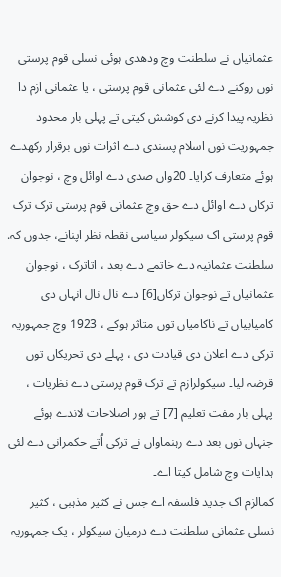عثمانیاں نے سلطنت وچ ودھدی ہوئی نسلی قوم پرستی نوں روکنے دے لئی عثمانی قوم پرستی ، یا عثمانی ازم دا نظریہ پیدا کرنے دی کوشش کيتی تے پہلی بار محدود جمہوریت نوں اسلام پسندی دے اثرات نوں برقرار رکھدے ہوئے متعارف کرایا۔ 20واں صدی دے اوائل وچ ، نوجوان ترکاں دے اوائل دے حق وچ عثمانی قوم پرستی ترک ترک قوم پرستی اک سیکولر سیاسی نقطہ نظر اپنانے، جدوں کہ. سلطنت عثمانیہ دے خاتمے دے بعد ، اتاترک ، نوجوان عثمانیاں تے نوجوان ترکاں[6] دے نال نال انہاں دی کامیابیاں تے ناکامیاں توں متاثر ہوکے ، 1923 وچ جمہوریہ ترکی دے اعلان دی قیادت دی ، پہلے دی تحریکاں توں قرضہ لیا۔ سیکولرازم تے ترک قوم پرستی دے نظریات ، پہلی بار مفت تعلیم [7] تے ہور اصلاحات لاندے ہوئے جنہاں نوں بعد دے رہنماواں نے ترکی اُتے حکمرانی دے لئی ہدایات وچ شامل کيتا اے۔
کمالزم اک جدید فلسفہ اے جس نے کثیر مذہبی ، کثیر نسلی عثمانی سلطنت دے درمیان سیکولر ، یک جمہوریہ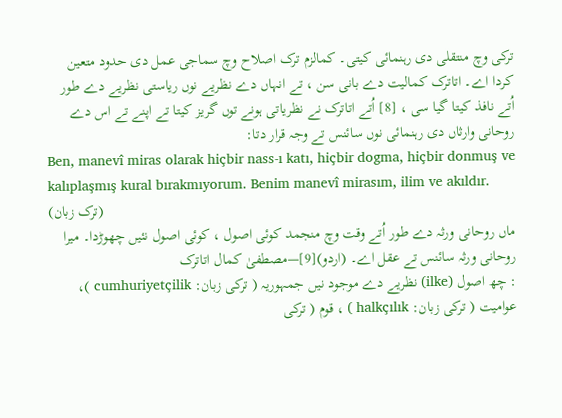ترکی وچ منتقلی دی رہنمائی کيتی۔ کمالزم ترک اصلاح وچ سماجی عمل دی حدود متعین کردا اے۔ اتاترک کمالیت دے بانی سن ، تے انہاں دے نظریے نوں ریاستی نظریے دے طور اُتے نافذ کيتا گیا سی ، [8] اُتے اتاترک نے نظریاتی ہونے توں گریز کيتا تے اپنے تے اس دے روحانی وارثاں دی رہنمائی نوں سائنس تے وجہ قرار دتا:
Ben, manevî miras olarak hiçbir nass-ı katı, hiçbir dogma, hiçbir donmuş ve kalıplaşmış kural bırakmıyorum. Benim manevî mirasım, ilim ve akıldır. (ترک زبان)
ماں روحانی ورثہ دے طور اُتے وقت وچ منجمد کوئی اصول ، کوئی اصول نئيں چھوڑدا۔ میرا روحانی ورثہ سائنس تے عقل اے۔ (اردو)[9]—مصطفیٰ کمال اتاترک
: چھ اصول (ilke) نظریے دے موجود نيں جمہوریہ ( ترکی زبان: cumhuriyetçilik )، عوامیت ( ترکی زبان: halkçılık ) ، قوم ( ترکی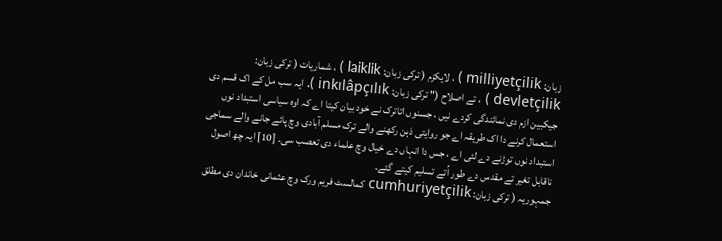زبان: milliyetçilik ) ، لایکزم ( ترکی زبان: laiklik ) ، شماریات ( ترکی زبان: devletçilik ) ، تے اصلاح (" ترکی زبان: inkılâpçılık ). ایہ سب مل کے اک قسم دی جیکبین ازم دی نمائندگی کردے نيں ، جسنوں اتاترک نے خود بیان کيتا اے کہ اوہ سیاسی استبداد نوں استعمال کرنے دا اک طریقہ اے جو روايتی ذہن رکھنے والے ترک مسلم آبادی وچ پائے جانے والے سماجی استبداد نوں توڑنے دے لئی اے ، جس دا انہاں دے خیال وچ علماء دی تعصب سی۔ [10] ایہ چھ اصول ناقابل تغیر تے مقدس دے طور اُتے تسلیم کیتے گئے۔
جمہوریہ ( ترکی زبان: cumhuriyetçilik کمالسٹ فریم ورک وچ عثمانی خاندان دی مطلق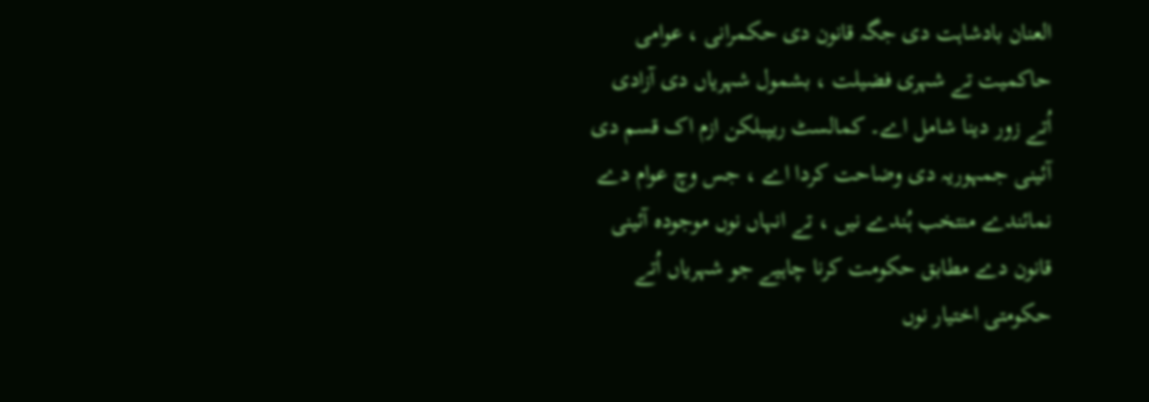العنان بادشاہت دی جگہ قانون دی حکمرانی ، عوامی حاکمیت تے شہری فضیلت ، بشمول شہریاں دی آزادی اُتے زور دینا شامل اے۔ کمالسٹ ریپبلکن ازم اک قسم دی آئینی جمہوریہ دی وضاحت کردا اے ، جس وچ عوام دے نمائندے منتخب ہُندے نيں ، تے انہاں نوں موجودہ آئینی قانون دے مطابق حکومت کرنا چاہیے جو شہریاں اُتے حکومتی اختیار نوں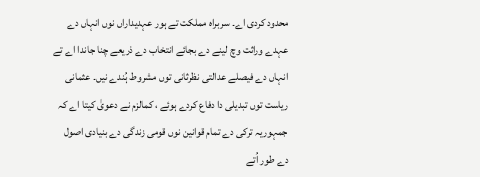محدود کردی اے۔ سربراہ مملکت تے ہور عہدیداراں نوں انہاں دے عہدے وراثت وچ لینے دے بجائے انتخاب دے ذریعے چنا جاندا اے تے انہاں دے فیصلے عدالتی نظرثانی توں مشروط ہُندے نيں۔ عثمانی ریاست توں تبدیلی دا دفاع کردے ہوئے ، کمالزم نے دعویٰ کيتا اے کہ جمہوریہ ترکی دے تمام قوانین نوں قومی زندگی دے بنیادی اصول دے طور اُتے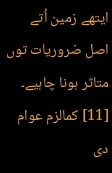ایتھے زمین اُتے اصل ضروریات توں متاثر ہونا چاہیے۔ [11] کمالزم عوام دی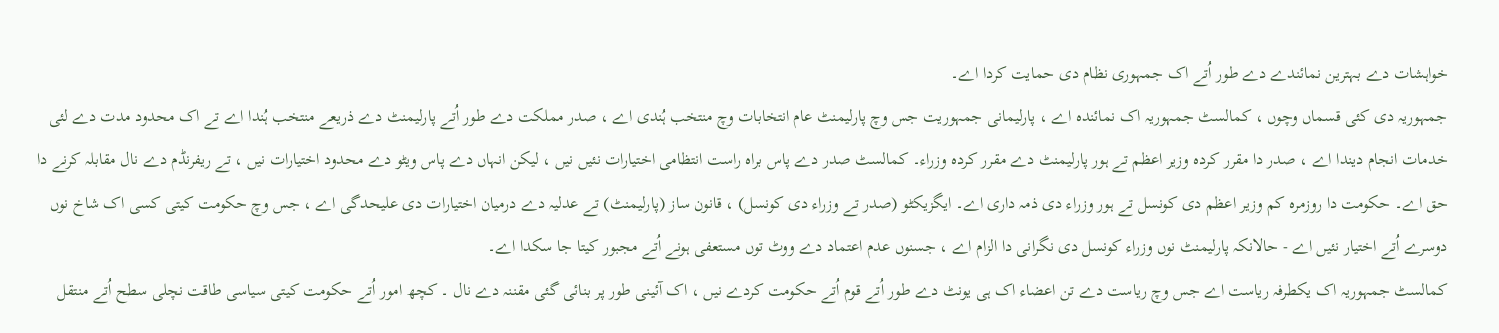خواہشات دے بہترین نمائندے دے طور اُتے اک جمہوری نظام دی حمایت کردا اے۔
جمہوریہ دی کئی قسماں وچوں ، کمالسٹ جمہوریہ اک نمائندہ اے ، پارلیمانی جمہوریت جس وچ پارلیمنٹ عام انتخابات وچ منتخب ہُندی اے ، صدر مملکت دے طور اُتے پارلیمنٹ دے ذریعے منتخب ہُندا اے تے اک محدود مدت دے لئی خدمات انجام دیندا اے ، صدر دا مقرر کردہ وزیر اعظم تے ہور پارلیمنٹ دے مقرر کردہ وزراء۔ کمالسٹ صدر دے پاس براہ راست انتظامی اختیارات نئيں نيں ، لیکن انہاں دے پاس ویٹو دے محدود اختیارات نيں ، تے ریفرنڈم دے نال مقابلہ کرنے دا حق اے۔ حکومت دا روزمرہ کم وزیر اعظم دی کونسل تے ہور وزراء دی ذمہ داری اے۔ ایگزیکٹو (صدر تے وزراء دی کونسل) ، قانون ساز (پارلیمنٹ) تے عدلیہ دے درمیان اختیارات دی علیحدگی اے ، جس وچ حکومت کیتی کسی اک شاخ نوں دوسرے اُتے اختیار نئيں اے - حالانکہ پارلیمنٹ نوں وزراء کونسل دی نگرانی دا الزام اے ، جسنوں عدم اعتماد دے ووٹ توں مستعفی ہونے اُتے مجبور کيتا جا سکدا اے۔
کمالسٹ جمہوریہ اک یکطرفہ ریاست اے جس وچ ریاست دے تن اعضاء اک ہی یونٹ دے طور اُتے قوم اُتے حکومت کردے نيں ، اک آئینی طور پر بنائی گئی مقننہ دے نال ۔ کچھ امور اُتے حکومت کیتی سیاسی طاقت نچلی سطح اُتے منتقل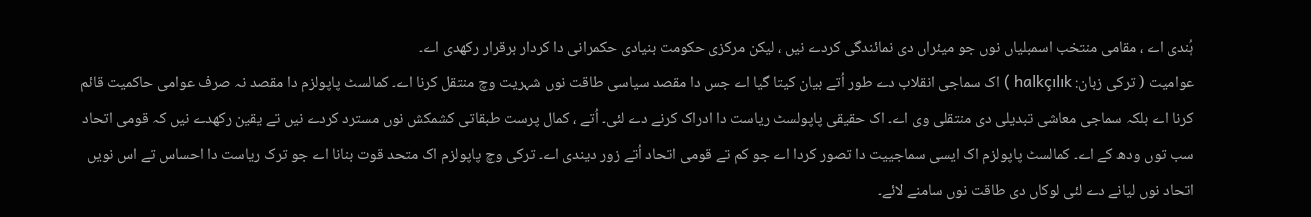ہُندی اے ، مقامی منتخب اسمبلیاں نوں جو میئراں دی نمائندگی کردے نيں ، لیکن مرکزی حکومت بنیادی حکمرانی دا کردار برقرار رکھدی اے۔
عوامیت ( ترکی زبان: halkçılık ) اک سماجی انقلاب دے طور اُتے بیان کيتا گیا اے جس دا مقصد سیاسی طاقت نوں شہریت وچ منتقل کرنا اے۔ کمالسٹ پاپولزم دا مقصد نہ صرف عوامی حاکمیت قائم کرنا اے بلکہ سماجی معاشی تبدیلی دی منتقلی وی اے۔ اک حقیقی پاپولسٹ ریاست دا ادراک کرنے دے لئی۔ اُتے ، کمال پرست طبقاتی کشمکش نوں مسترد کردے نيں تے یقین رکھدے نيں کہ قومی اتحاد سب توں ودھ کے اے۔ کمالسٹ پاپولزم اک ایسی سماجییت دا تصور کردا اے جو کم تے قومی اتحاد اُتے زور دیندی اے۔ ترکی وچ پاپولزم اک متحد قوت بنانا اے جو ترک ریاست دا احساس تے اس نويں اتحاد نوں لیانے دے لئی لوکاں دی طاقت نوں سامنے لائے۔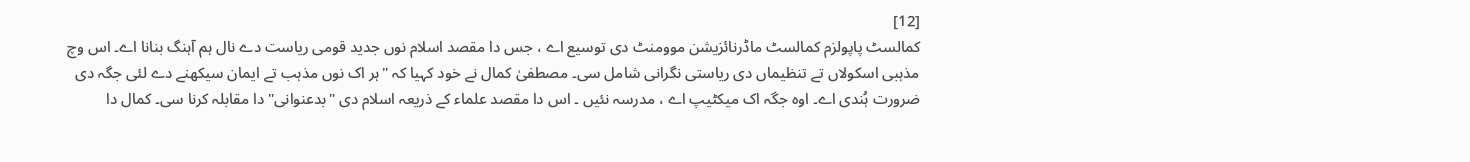[12]
کمالسٹ پاپولزم کمالسٹ ماڈرنائزیشن موومنٹ دی توسیع اے ، جس دا مقصد اسلام نوں جدید قومی ریاست دے نال ہم آہنگ بنانا اے۔ اس وچ مذہبی اسکولاں تے تنظیماں دی ریاستی نگرانی شامل سی۔ مصطفیٰ کمال نے خود کہیا کہ "ہر اک نوں مذہب تے ایمان سیکھنے دے لئی جگہ دی ضرورت ہُندی اے۔ اوہ جگہ اک میکٹیپ اے ، مدرسہ نئيں ۔ اس دا مقصد علماء کے ذریعہ اسلام دی "بدعنوانی" دا مقابلہ کرنا سی۔ کمال دا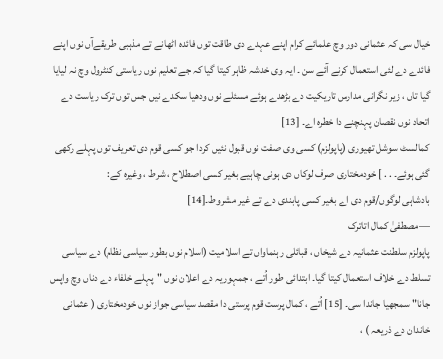خیال سی کہ عثمانی دور وچ علمائے کرام اپنے عہدے دی طاقت توں فائدہ اٹھانے تے مذہبی طریقےآں نوں اپنے فائدے دے لئی استعمال کرنے آئے سن ۔ ایہ وی خدشہ ظاہر کيتا گیا کہ جے تعلیم نوں ریاستی کنٹرول وچ نہ لیایا گیا تاں ، زیر نگرانی مدارس تاریکیت دے بڑھدے ہوئے مسئلے نوں ودھیا سکدے نيں جس توں ترک ریاست دے اتحاد نوں نقصان پہنچنے دا خطرہ اے۔ [13]
کمالسٹ سوشل تھیوری (پاپولزم) کسی وی صفت نوں قبول نئيں کردا جو کسی قوم دی تعریف توں پہلے رکھی گئی ہوئے۔ . . ] خودمختاری صرف لوکاں دی ہونی چاہیے بغیر کسی اصطلاح ، شرط ، وغیرہ کے:
بادشاہی لوگوں/قوم دی اے بغیر کسی پابندی دے تے غیر مشروط۔[14]
—مصطفیٰ کمال اتاترک
پاپولزم سلطنت عثمانیہ دے شیخاں ، قبائلی رہنماواں تے اسلامیت (اسلام نوں بطور سیاسی نظام) دے سیاسی تسلط دے خلاف استعمال کيتا گیا۔ ابتدائی طور اُتے ، جمہوریہ دے اعلان نوں "پہلے خلفاء دے دناں وچ واپس جانا" سمجھیا جاندا سی۔ [15] اُتے ، کمال پرست قوم پرستی دا مقصد سیاسی جواز نوں خودمختاری ( عثمانی خاندان دے ذریعہ ) ،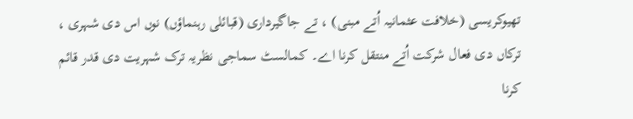تھیوکریسی (خلافت عثمانیہ اُتے مبنی) ، تے جاگیرداری (قبائلی رہنماؤں) نوں اس دی شہری ، ترکاں دی فعال شرکت اُتے منتقل کرنا اے۔ کمالسٹ سماجی نظریہ ترک شہریت دی قدر قائم کرنا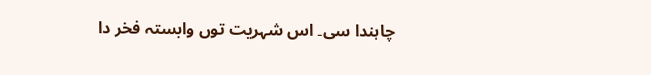چاہندا سی۔ اس شہریت توں وابستہ فخر دا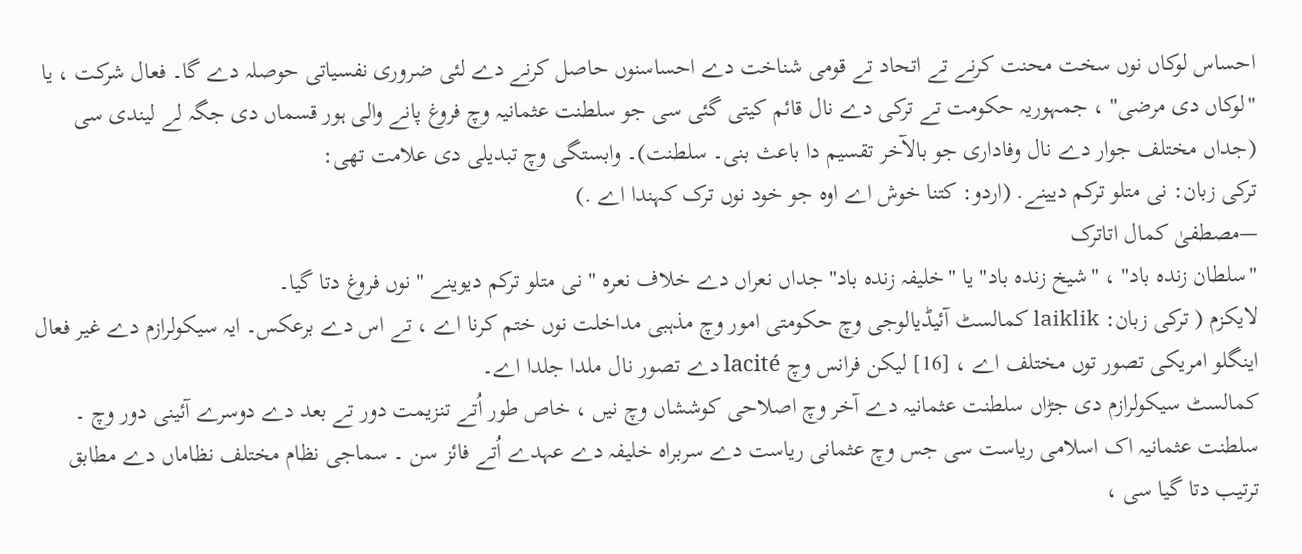احساس لوکاں نوں سخت محنت کرنے تے اتحاد تے قومی شناخت دے احساسنوں حاصل کرنے دے لئی ضروری نفسیاتی حوصلہ دے گا۔ فعال شرکت ، یا "لوکاں دی مرضی" ، جمہوریہ حکومت تے ترکی دے نال قائم کيتی گئی سی جو سلطنت عثمانیہ وچ فروغ پانے والی ہور قسماں دی جگہ لے لیندی سی (جداں مختلف جوار دے نال وفاداری جو بالآخر تقسیم دا باعث بنی۔ سلطنت)۔ وابستگی وچ تبدیلی دی علامت تھی:
ترکی زبان: نی متلو ترکم دیینے. (اردو: کتنا خوش اے اوہ جو خود نوں ترک کہندا اے .)
—مصطفیٰ کمال اتاترک
"سلطان زندہ باد" ، "شیخ زندہ باد" یا "خلیفہ زندہ باد" جداں نعراں دے خلاف نعرہ " نی متلو ترکم دیوینے " نوں فروغ دتا گیا۔
لایکزم ( ترکی زبان: laiklik کمالسٹ آئیڈیالوجی وچ حکومتی امور وچ مذہبی مداخلت نوں ختم کرنا اے ، تے اس دے برعکس۔ ایہ سیکولرازم دے غیر فعال اینگلو امریکی تصور توں مختلف اے ، [16] لیکن فرانس وچ lacité دے تصور نال ملدا جلدا اے۔
کمالسٹ سیکولرازم دی جڑاں سلطنت عثمانیہ دے آخر وچ اصلاحی کوششاں وچ نيں ، خاص طور اُتے تنزیمت دور تے بعد دے دوسرے آئینی دور وچ ۔ سلطنت عثمانیہ اک اسلامی ریاست سی جس وچ عثمانی ریاست دے سربراہ خلیفہ دے عہدے اُتے فائز سن ۔ سماجی نظام مختلف نظاماں دے مطابق ترتیب دتا گیا سی ،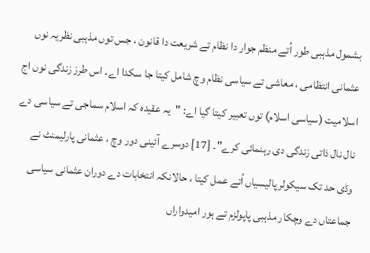بشمول مذہبی طور اُتے منظم جوار دا نظام تے شریعت دا قانون ، جس توں مذہبی نظریہ نوں عثمانی انتظامی ، معاشی تے سیاسی نظام وچ شامل کيتا جا سکدا اے۔ اس طرز زندگی نوں اج اسلامیت (سیاسی اسلام) توں تعبیر کيتا گیا اے: "یہ عقیدہ کہ اسلام سماجی تے سیاسی دے نال نال ذاتی زندگی دی رہنمائی کرے"۔ [17] دوسرے آئینی دور وچ ، عثمانی پارلیمنٹ نے وڈی حد تک سیکولر پالیسیاں اُتے عمل کيتا ، حالانکہ انتخابات دے دوران عثمانی سیاسی جماعتاں دے وچکار مذہبی پاپولزم تے ہور امیدواراں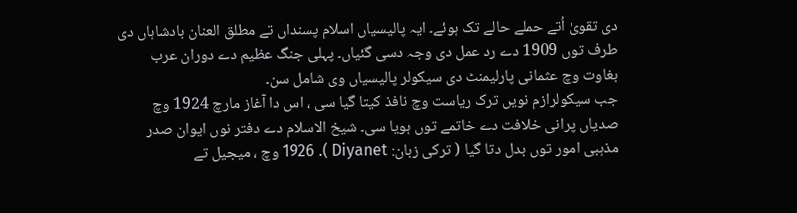دی تقویٰ اُتے حملے حالے تک ہوئے۔ ایہ پالیسیاں اسلام پسنداں تے مطلق العنان بادشاہاں دی طرف توں 1909 دے رد عمل دی وجہ دسی گئياں۔ پہلی جنگ عظیم دے دوران عرب بغاوت وچ عثمانی پارلیمنٹ دی سیکولر پالیسیاں وی شامل سن۔
جب سیکولرازم نويں ترک ریاست وچ نافذ کيتا گیا سی ، اس دا آغاز مارچ 1924 وچ صدیاں پرانی خلافت دے خاتمے توں ہويا سی۔ شیخ الاسلام دے دفتر نوں ایوان صدر مذہبی امور توں بدل دتا گیا ( ترکی زبان: Diyanet ). 1926 وچ ، میجیل تے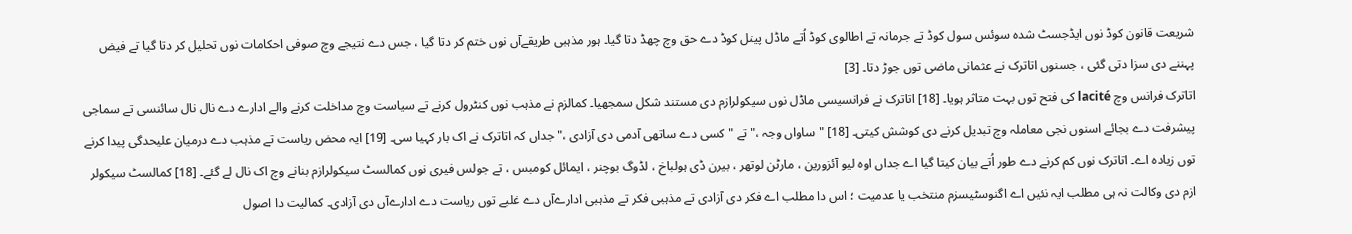شریعت قانون کوڈ نوں ایڈجسٹ شدہ سوئس سول کوڈ تے جرمانہ تے اطالوی کوڈ اُتے ماڈل پینل کوڈ دے حق وچ چھڈ دتا گیا۔ ہور مذہبی طریقےآں نوں ختم کر دتا گیا ، جس دے نتیجے وچ صوفی احکامات نوں تحلیل کر دتا گیا تے فیض پہننے دی سزا دتی گئی ، جسنوں اتاترک نے عثمانی ماضی توں جوڑ دتا۔ [3]
اتاترک فرانس وچ lacité کی فتح توں بہت متاثر ہويا۔ [18] اتاترک نے فرانسیسی ماڈل نوں سیکولرازم دی مستند شکل سمجھیا۔ کمالزم نے مذہب نوں کنٹرول کرنے تے سیاست وچ مداخلت کرنے والے ادارے دے نال نال سائنسی تے سماجی پیشرفت دے بجائے اسنوں نجی معاملہ وچ تبدیل کرنے دی کوشش کيتی۔ [18] "ساواں وجہ ،" تے "کسی دے ساتھی آدمی دی آزادی ،" جداں کہ اتاترک نے اک بار کہیا سی۔ [19] ایہ محض ریاست تے مذہب دے درمیان علیحدگی پیدا کرنے توں زیادہ اے۔ اتاترک نوں کم کرنے دے طور اُتے بیان کيتا گیا اے جداں اوہ لیو آئزورین ، مارٹن لوتھر ، بیرن ڈی ہولباخ ، لڈوگ بوچنر ، ایمائل کومبس ، تے جولس فیری نوں کمالسٹ سیکولرازم بنانے وچ اک نال لے گئے۔ [18] کمالسٹ سیکولر ازم دی وکالت نہ ہی مطلب ایہ نئيں اے اگنوسٹیسزم منتخب یا عدمیت ؛ اس دا مطلب اے فکر دی آزادی تے مذہبی فکر تے مذہبی ادارےآں دے غلبے توں ریاست دے ادارےآں دی آزادی۔ کمالیت دا اصول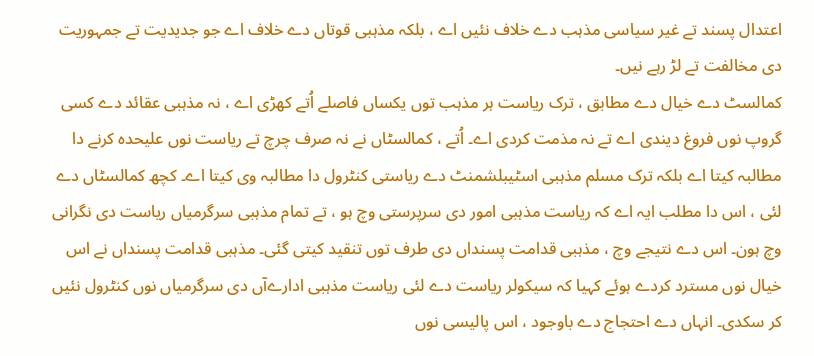اعتدال پسند تے غیر سیاسی مذہب دے خلاف نئيں اے ، بلکہ مذہبی قوتاں دے خلاف اے جو جدیدیت تے جمہوریت دی مخالفت تے لڑ رہے نيں۔
کمالسٹ دے خیال دے مطابق ، ترک ریاست ہر مذہب توں یکساں فاصلے اُتے کھڑی اے ، نہ مذہبی عقائد دے کسی گروپ نوں فروغ دیندی اے تے نہ مذمت کردی اے۔ اُتے ، کمالسٹاں نے نہ صرف چرچ تے ریاست نوں علیحدہ کرنے دا مطالبہ کيتا اے بلکہ ترک مسلم مذہبی اسٹیبلشمنٹ دے ریاستی کنٹرول دا مطالبہ وی کيتا اے۔ کچھ کمالسٹاں دے لئی ، اس دا مطلب ایہ اے کہ ریاست مذہبی امور دی سرپرستی وچ ہو ، تے تمام مذہبی سرگرمیاں ریاست دی نگرانی وچ ہون۔ اس دے نتیجے وچ ، مذہبی قدامت پسنداں دی طرف توں تنقید کيتی گئی۔ مذہبی قدامت پسنداں نے اس خیال نوں مسترد کردے ہوئے کہیا کہ سیکولر ریاست دے لئی ریاست مذہبی ادارےآں دی سرگرمیاں نوں کنٹرول نئيں کر سکدی۔ انہاں دے احتجاج دے باوجود ، اس پالیسی نوں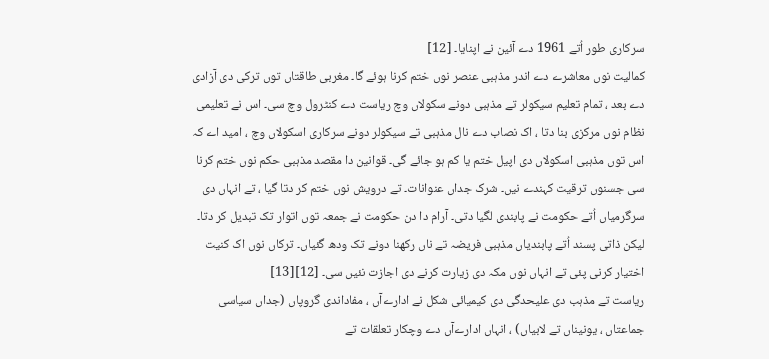سرکاری طور اُتے 1961 دے آئین نے اپنایا۔ [12]
کمالیت نوں معاشرے دے اندر مذہبی عنصر نوں ختم کرنا ہوئے گا۔ مغربی طاقتاں توں ترکی دی آزادی دے بعد ، تمام تعلیم سیکولر تے مذہبی دونے سکولاں وچ ریاست دے کنٹرول وچ سی۔ اس نے تعلیمی نظام نوں مرکزی بنا دتا ، اک نصاب دے نال مذہبی تے سیکولر دونے سرکاری اسکولاں وچ ، امید اے کہ اس توں مذہبی اسکولاں دی اپیل ختم یا کم ہو جائے گی۔ قوانین دا مقصد مذہبی حکم نوں ختم کرنا سی جسنوں ترقیت کہندے نيں۔ شرک جداں عنوانات۔ تے درویش نوں ختم کر دتا گیا ، تے انہاں دی سرگرمیاں اُتے حکومت نے پابندی لگیا دتی۔ آرام دا دن حکومت نے جمعہ توں اتوار تک تبدیل کر دتا۔ لیکن ذاتی پسند اُتے پابندیاں مذہبی فریضہ تے ناں رکھنا دونے تک ودھ گئياں۔ ترکاں نوں اک کنیت اختیار کرنی پئی تے انہاں نوں مکہ دی زیارت کرنے دی اجازت نئيں سی۔ [12][13]
ریاست تے مذہب دی علیحدگی دی کیمیائی شکل نے ادارےآں ، مفاداندی گروپاں (جداں سیاسی جماعتاں ، یونیناں تے لابیاں) ، انہاں ادارےآں دے وچکار تعلقات تے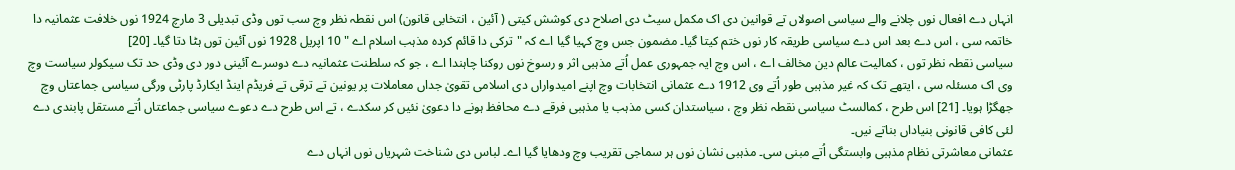انہاں دے افعال نوں چلانے والے سیاسی اصولاں تے قوانین دی اک مکمل سیٹ دی اصلاح دی کوشش کيتی ( آئین ، انتخابی قانون) اس نقطہ نظر وچ سب توں وڈی تبدیلی 3 مارچ 1924 نوں خلافت عثمانیہ دا خاتمہ سی ، اس دے بعد اس دے سیاسی طریقہ کار نوں ختم کيتا گیا۔ مضمون جس وچ کہیا گیا اے کہ "ترکی دا قائم کردہ مذہب اسلام اے " 10 اپریل 1928 نوں آئین توں ہٹا دتا گیا۔ [20]
سیاسی نقطہ نظر توں ، کمالیت عالم دین مخالف اے ، اس وچ ایہ جمہوری عمل اُتے مذہبی اثر و رسوخ نوں روکنا چاہندا اے ، جو کہ سلطنت عثمانیہ دے دوسرے آئینی دور دی وڈی حد تک سیکولر سیاست وچ وی اک مسئلہ سی ، ایتھے تک کہ غیر مذہبی طور اُتے وی 1912 دے عثمانی انتخابات وچ اپنے امیدواراں دی اسلامی تقویٰ جداں معاملات پر یونین تے ترقی تے فریڈم اینڈ ایکارڈ پارٹی ورگی سیاسی جماعتاں وچ جھگڑا ہويا۔ [21] اس طرح ، کمالسٹ سیاسی نقطہ نظر وچ ، سیاستدان کسی مذہب یا مذہبی فرقے دے محافظ ہونے دا دعویٰ نئيں کر سکدے ، تے اس طرح دے دعوے سیاسی جماعتاں اُتے مستقل پابندی دے لئی کافی قانونی بنیاداں بناتے نيں۔
عثمانی معاشرتی نظام مذہبی وابستگی اُتے مبنی سی۔ مذہبی نشان نوں ہر سماجی تقریب وچ ودھایا گیا اے۔ لباس دی شناخت شہریاں نوں انہاں دے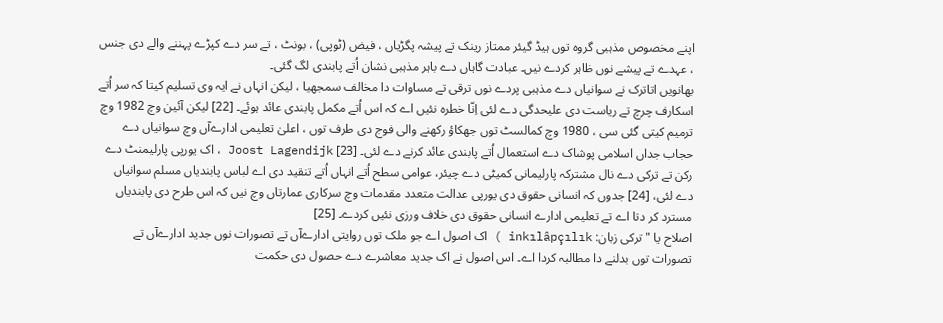اپنے مخصوص مذہبی گروہ توں ہیڈ گیئر ممتاز رینک تے پیشہ پگڑیاں ، فیض (ٹوپی) ، بونٹ ، تے سر دے کپڑے پہننے والے دی جنس ، عہدے تے پیشے نوں ظاہر کردے نيں۔ عبادت گاہاں دے باہر مذہبی نشان اُتے پابندی لگ گئی۔
بھانويں اتاترک نے سوانیاں دے مذہبی پردے نوں ترقی تے مساوات دا مخالف سمجھیا ، لیکن انہاں نے ایہ وی تسلیم کيتا کہ سر اُتے اسکارف چرچ تے ریاست دی علیحدگی دے لئی اِنّا خطرہ نئيں اے کہ اس اُتے مکمل پابندی عائد ہوئے۔ [22] لیکن آئین وچ 1982 وچ ترمیم کيتی گئی سی ، 1980 وچ کمالسٹ توں جھکاؤ رکھنے والی فوج دی طرف توں ، اعلیٰ تعلیمی ادارےآں وچ سوانیاں دے حجاب جداں اسلامی پوشاک دے استعمال اُتے پابندی عائد کرنے دے لئی۔ [23] Joost Lagendijk ، اک یورپی پارلیمنٹ دے رکن تے ترکی دے نال مشترکہ پارلیمانی کمیٹی دے چیئر، عوامی سطح اُتے انہاں اُتے تنقید دی اے لباس پابندیاں مسلم سوانیاں دے لئی، [24] جدوں کہ انسانی حقوق دی یورپی عدالت متعدد مقدمات وچ سرکاری عمارتاں وچ نيں کہ اس طرح دی پابندیاں مسترد کر دتا اے تے تعلیمی ادارے انسانی حقوق دی خلاف ورزی نئيں کردے۔ [25]
اصلاح یا " ترکی زبان: inkılâpçılık ) اک اصول اے جو ملک توں روايتی ادارےآں تے تصورات نوں جدید ادارےآں تے تصورات توں بدلنے دا مطالبہ کردا اے۔ اس اصول نے اک جدید معاشرے دے حصول دی حکمت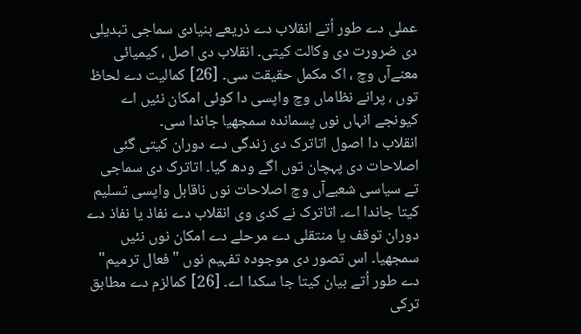عملی دے طور اُتے انقلاب دے ذریعے بنیادی سماجی تبدیلی دی ضرورت دی وکالت کيتی۔ انقلاب دی اصل ، کیمیائی معنےآں وچ ، اک مکمل حقیقت سی۔ [26] کمالیت دے لحاظ توں ، پرانے نظاماں وچ واپسی دا کوئی امکان نئيں اے کیونجے انہاں نوں پسماندہ سمجھیا جاندا سی۔
انقلاب دا اصول اتاترک دی زندگی دے دوران کيتی گئی اصلاحات دی پہچان توں اگے ودھ گیا۔ اتاترک دی سماجی تے سیاسی شعبےآں وچ اصلاحات نوں ناقابل واپسی تسلیم کيتا جاندا اے۔ اتاترک نے کدی وی انقلاب دے نفاذ یا نفاذ دے دوران توقف یا منتقلی دے مرحلے دے امکان نوں نئيں سمجھیا۔ اس تصور دی موجودہ تفہیم نوں "فعال ترمیم" دے طور اُتے بیان کيتا جا سکدا اے۔ [26] کمالزم دے مطابق ترکی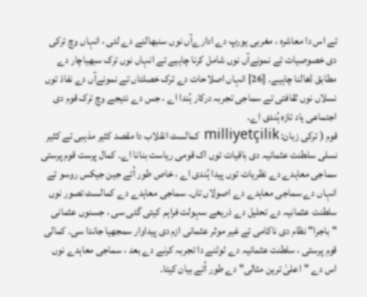تے اس دا معاشرہ ، مغربی یورپ دے ادارےآں نوں سنبھالنے دے لئی ، انہاں وچ ترکی دی خصوصیات تے نمونےآں نوں شامل کرنا چاہیے تے انہاں نوں ترک سبھیاچار دے مطابق ڈھالنا چاہیے۔ [26] انہاں اصلاحات دے ترک خصلتاں تے نمونےآں دے نفاذ توں نسلاں نوں ثقافتی تے سماجی تجربہ درکار ہُندا اے ، جس دے نتیجے وچ ترک قوم دی اجتماعی یاد تازہ ہُندی اے۔
قوم ( ترکی زبان: milliyetçilik کمالسٹ انقلاب دا مقصد کثیر مذہبی تے کثیر نسلی سلطنت عثمانیہ دی باقیات توں اک قومی ریاست بنانا اے۔ کمال پرست قوم پرستی سماجی معاہدے دے نظریات توں پیدا ہُندی اے ، خاص طور اُتے جین جیکس روسو تے انہاں دے سماجی معاہدے دے اصولاں تاں۔ سماجی معاہدے دے کمالسٹ تصور نوں سلطنت عثمانیہ دے تحلیل دے ذریعے سہولت فراہم کيتی گئی سی ، جسنوں عثمانی "باجرا" نظام دی ناکامی تے غیر موثر عثمانی ازم دی پیداوار سمجھیا جاندا سی۔ کمالی قوم پرستی ، سلطنت عثمانیہ دے ٹوٹنے دا تجربہ کرنے دے بعد ، سماجی معاہدے نوں اس دے "اعلیٰ ترین مثالی" دے طور اُتے بیان کيتا۔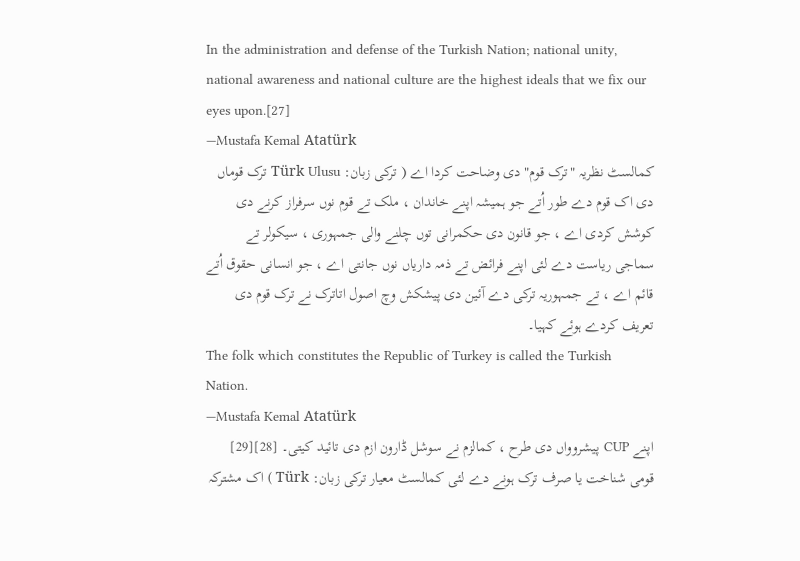In the administration and defense of the Turkish Nation; national unity, national awareness and national culture are the highest ideals that we fix our eyes upon.[27]
—Mustafa Kemal Atatürk
کمالسٹ نظریہ "ترک قوم" دی وضاحت کردا اے ( ترکی زبان: Türk Ulusu ترک قوماں دی اک قوم دے طور اُتے جو ہمیشہ اپنے خاندان ، ملک تے قوم نوں سرفراز کرنے دی کوشش کردی اے ، جو قانون دی حکمرانی توں چلنے والی جمہوری ، سیکولر تے سماجی ریاست دے لئی اپنے فرائض تے ذمہ داریاں نوں جانتی اے ، جو انسانی حقوق اُتے قائم اے ، تے جمہوریہ ترکی دے آئین دی پیشکش وچ اصول اتاترک نے ترک قوم دی تعریف کردے ہوئے کہیا۔
The folk which constitutes the Republic of Turkey is called the Turkish Nation.
—Mustafa Kemal Atatürk
اپنے CUP پیشروواں دی طرح ، کمالزم نے سوشل ڈارون ازم دی تائید کيتی۔ [28][29]
قومی شناخت یا صرف ترک ہونے دے لئی کمالسٹ معیار ترکی زبان: Türk ) اک مشترکہ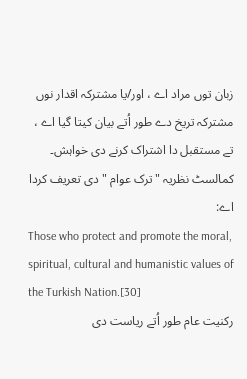زبان توں مراد اے ، اور/یا مشترکہ اقدار نوں مشترکہ تریخ دے طور اُتے بیان کيتا گیا اے ، تے مستقبل دا اشتراک کرنے دی خواہش۔ کمالسٹ نظریہ " ترک عوام " دی تعریف کردا اے:
Those who protect and promote the moral, spiritual, cultural and humanistic values of the Turkish Nation.[30]
رکنیت عام طور اُتے ریاست دی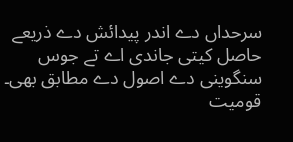سرحداں دے اندر پیدائش دے ذریعے حاصل کيتی جاندی اے تے جوس سنگوینی دے اصول دے مطابق بھی۔ قومیت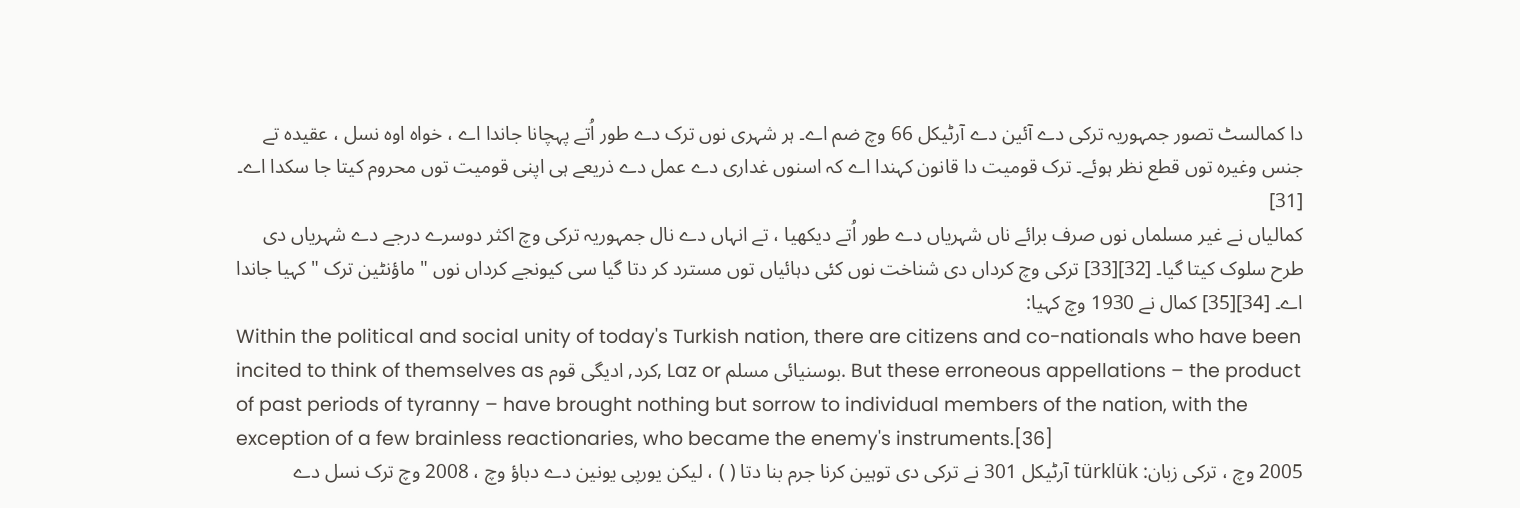دا کمالسٹ تصور جمہوریہ ترکی دے آئین دے آرٹیکل 66 وچ ضم اے۔ ہر شہری نوں ترک دے طور اُتے پہچانا جاندا اے ، خواہ اوہ نسل ، عقیدہ تے جنس وغیرہ توں قطع نظر ہوئے۔ ترک قومیت دا قانون کہندا اے کہ اسنوں غداری دے عمل دے ذریعے ہی اپنی قومیت توں محروم کيتا جا سکدا اے۔ [31]
کمالیاں نے غیر مسلماں نوں صرف برائے ناں شہریاں دے طور اُتے دیکھیا ، تے انہاں دے نال جمہوریہ ترکی وچ اکثر دوسرے درجے دے شہریاں دی طرح سلوک کيتا گیا۔ [32][33] ترکی وچ کرداں دی شناخت نوں کئی دہائیاں توں مسترد کر دتا گیا سی کیونجے کرداں نوں " ماؤنٹین ترک " کہیا جاندا اے۔ [34][35] کمال نے 1930 وچ کہیا:
Within the political and social unity of today's Turkish nation, there are citizens and co-nationals who have been incited to think of themselves as کرد, ادیگی قوم, Laz or بوسنیائی مسلم. But these erroneous appellations – the product of past periods of tyranny – have brought nothing but sorrow to individual members of the nation, with the exception of a few brainless reactionaries, who became the enemy's instruments.[36]
2005 وچ ، ترکی زبان: türklük آرٹیکل 301 نے ترکی دی توہین کرنا جرم بنا دتا ( ) ، لیکن یورپی یونین دے دباؤ وچ ، 2008 وچ ترک نسل دے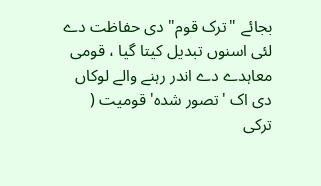بجائے "ترک قوم" دی حفاظت دے لئی اسنوں تبدیل کيتا گیا ، قومی معاہدے دے اندر رہنے والے لوکاں دی اک 'تصور شدہ' قومیت ( ترکی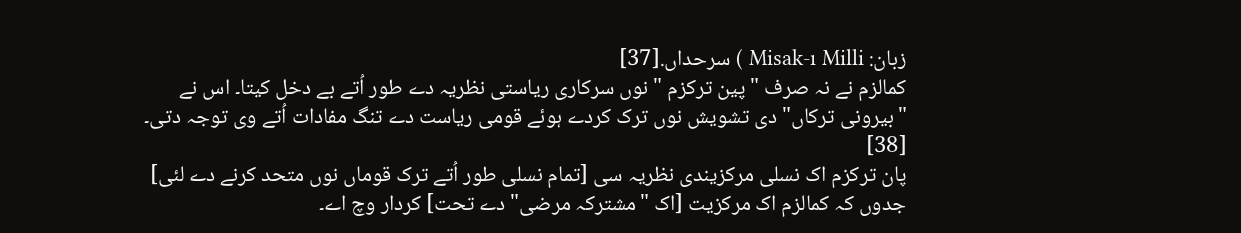زبان: Misak-ı Milli ) سرحداں.[37]
کمالزم نے نہ صرف " پین ترکزم " نوں سرکاری ریاستی نظریہ دے طور اُتے بے دخل کيتا۔ اس نے "بیرونی ترکاں" دی تشویش نوں ترک کردے ہوئے قومی ریاست دے تنگ مفادات اُتے وی توجہ دتی۔ [38]
پان ترکزم اک نسلی مرکزیندی نظریہ سی [تمام نسلی طور اُتے ترک قوماں نوں متحد کرنے دے لئی] جدوں کہ کمالزم اک مرکزیت [اک "مشترکہ مرضی" دے تحت] کردار وچ اے۔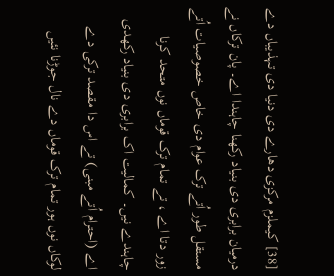[38] کیملزم مرکزی دھارے دی دنیا دی تہذیباں دے درمیان برابری دی بنیاد رکھنا چاہندا اے۔ پان ترکاں نے مستقل طور اُتے ترک عوام دی خاص خصوصیات اُتے زور دتا اے ، تے تمام ترک قوماں نوں متحد کرنا چاہندے نيں۔ کمالیت اک برابری دی بنیاد رکھدی اے (احترام اُتے مبنی) تے اس دا مقصد ترکی دے لوکاں نوں ہور تمام ترک قوماں دے نال جوڑنا نئيں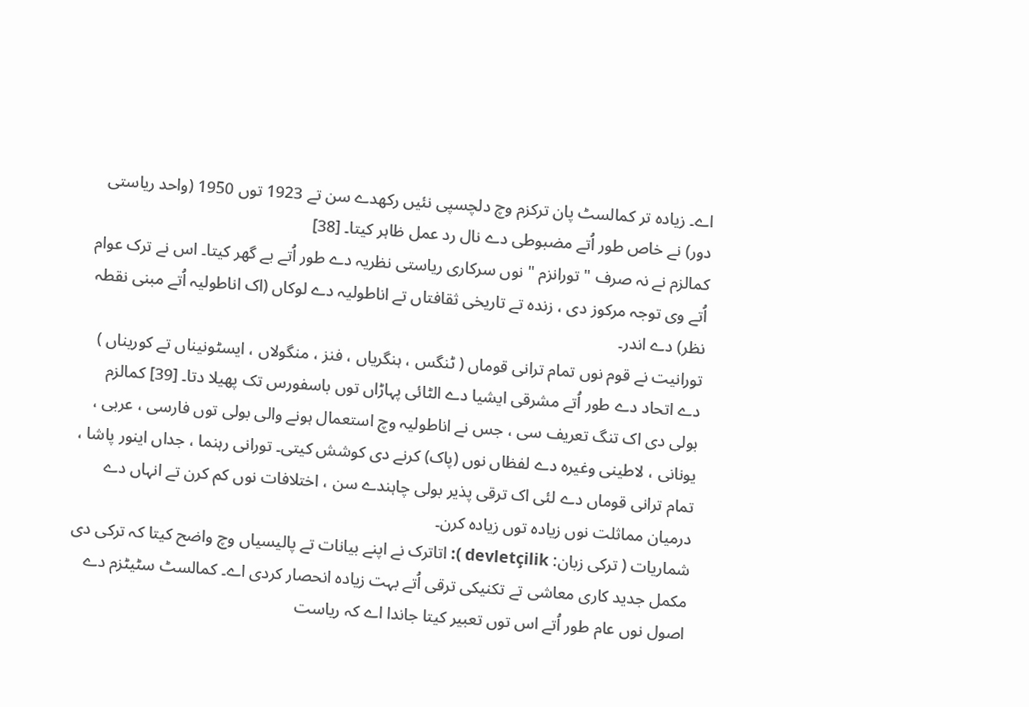اے۔ زیادہ تر کمالسٹ پان ترکزم وچ دلچسپی نئيں رکھدے سن تے 1923 توں 1950 (واحد ریاستی دور) نے خاص طور اُتے مضبوطی دے نال رد عمل ظاہر کيتا۔ [38]
کمالزم نے نہ صرف " تورانزم " نوں سرکاری ریاستی نظریہ دے طور اُتے بے گھر کيتا۔ اس نے ترک عوام اُتے وی توجہ مرکوز دی ، زندہ تے تاریخی ثقافتاں تے اناطولیہ دے لوکاں (اک اناطولیہ اُتے مبنی نقطہ نظر) دے اندر۔
تورانیت نے قوم نوں تمام ترانی قوماں ( ٹنگس ، ہنگریاں ، فنز ، منگولاں ، ایسٹونیناں تے کوریناں ) دے اتحاد دے طور اُتے مشرقی ایشیا دے الٹائی پہاڑاں توں باسفورس تک پھیلا دتا۔ [39] کمالزم بولی دی اک تنگ تعریف سی ، جس نے اناطولیہ وچ استعمال ہونے والی بولی توں فارسی ، عربی ، یونانی ، لاطینی وغیرہ دے لفظاں نوں (پاک) کرنے دی کوشش کيتی۔ تورانی رہنما ، جداں اینور پاشا ، تمام ترانی قوماں دے لئی اک ترقی پذیر بولی چاہندے سن ، اختلافات نوں کم کرن تے انہاں دے درمیان مماثلت نوں زیادہ توں زیادہ کرن۔
شماریات ( ترکی زبان: devletçilik ): اتاترک نے اپنے بیانات تے پالیسیاں وچ واضح کيتا کہ ترکی دی مکمل جدید کاری معاشی تے تکنیکی ترقی اُتے بہت زیادہ انحصار کردی اے۔ کمالسٹ سٹیٹزم دے اصول نوں عام طور اُتے اس توں تعبیر کيتا جاندا اے کہ ریاست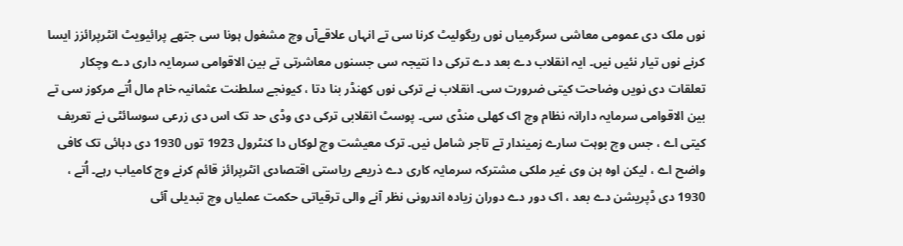نوں ملک دی عمومی معاشی سرگرمیاں نوں ریگولیٹ کرنا سی تے انہاں علاقےآں وچ مشغول ہونا سی جتھے پرائیویٹ انٹرپرائزز ایسا کرنے نوں تیار نئيں نيں۔ ایہ انقلاب دے بعد دے ترکی دا نتیجہ سی جسنوں معاشرتی تے بین الاقوامی سرمایہ داری دے وچکار تعلقات دی نويں وضاحت کيتی ضرورت سی۔ انقلاب نے ترکی نوں کھنڈر بنا دتا ، کیونجے سلطنت عثمانیہ خام مال اُتے مرکوز سی تے بین الاقوامی سرمایہ دارانہ نظام وچ اک کھلی منڈی سی۔ پوسٹ انقلابی ترکی دی وڈی حد تک اس دی زرعی سوسائٹی نے تعریف کيتی اے ، جس وچ بوہت سارے زمیندار تے تاجر شامل نيں۔ ترک معیشت وچ لوکاں دا کنٹرول 1923 توں 1930 دی دہائی تک کافی واضح اے ، لیکن اوہ ہن وی غیر ملکی مشترکہ سرمایہ کاری دے ذریعے ریاستی اقتصادی انٹرپرائز قائم کرنے وچ کامیاب رہے۔ اُتے ، 1930 دی ڈپریشن دے بعد ، اک دور دے دوران زیادہ اندرونی نظر آنے والی ترقیاتی حکمت عملیاں وچ تبدیلی آئی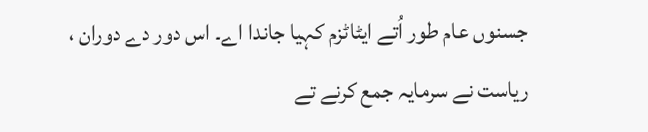جسنوں عام طور اُتے ایٹاٹزم کہیا جاندا اے۔ اس دور دے دوران ، ریاست نے سرمایہ جمع کرنے تے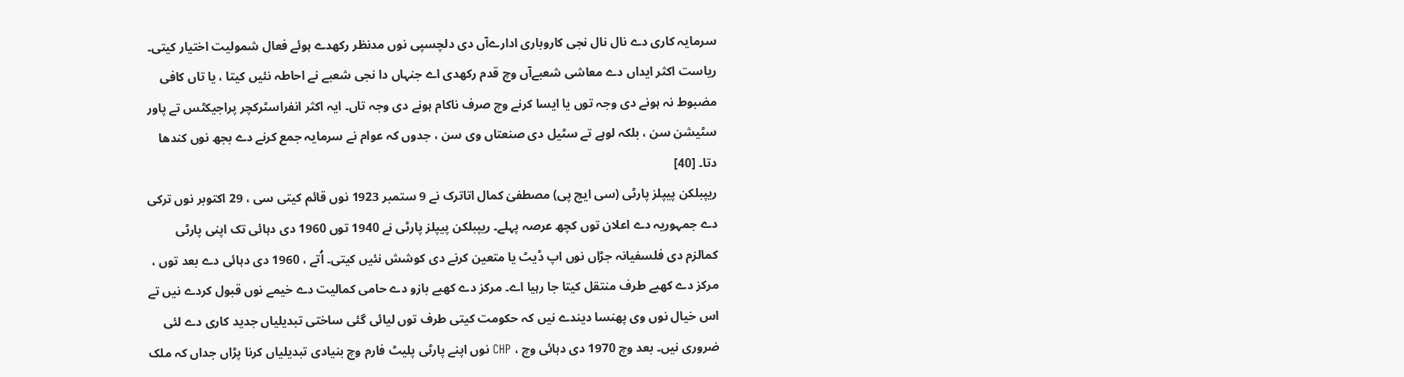سرمایہ کاری دے نال نال نجی کاروباری ادارےآں دی دلچسپی نوں مدنظر رکھدے ہوئے فعال شمولیت اختیار کيتی۔ ریاست اکثر ایداں دے معاشی شعبےآں وچ قدم رکھدی اے جنہاں دا نجی شعبے نے احاطہ نئيں کيتا ، یا تاں کافی مضبوط نہ ہونے دی وجہ توں یا ایسا کرنے وچ صرف ناکام ہونے دی وجہ تاں۔ ایہ اکثر انفراسٹرکچر پراجیکٹس تے پاور سٹیشن سن ، بلکہ لوہے تے سٹیل دی صنعتاں وی سن ، جدوں کہ عوام نے سرمایہ جمع کرنے دے بجھ نوں کندھا دتا۔ [40]
ریپبلکن پیپلز پارٹی (سی ایچ پی) مصطفیٰ کمال اتاترک نے 9 ستمبر 1923 نوں قائم کيتی سی ، 29 اکتوبر نوں ترکی دے جمہوریہ دے اعلان توں کچھ عرصہ پہلے۔ ریپبلکن پیپلز پارٹی نے 1940 توں 1960 دی دہائی تک اپنی پارٹی کمالزم دی فلسفیانہ جڑاں نوں اپ ڈیٹ یا متعین کرنے دی کوشش نئيں کيتی۔ اُتے ، 1960 دی دہائی دے بعد توں ، مرکز دے کھبے طرف منتقل کيتا جا رہیا اے۔ مرکز دے کھبے بازو دے حامی کمالیت دے خیمے نوں قبول کردے نيں تے اس خیال نوں وی پھنسا دیندے نيں کہ حکومت کیتی طرف توں لیائی گئی ساختی تبدیلیاں جدید کاری دے لئی ضروری نيں۔ بعد وچ 1970 دی دہائی وچ ، CHP نوں اپنے پارٹی پلیٹ فارم وچ بنیادی تبدیلیاں کرنا پڑاں جداں کہ ملک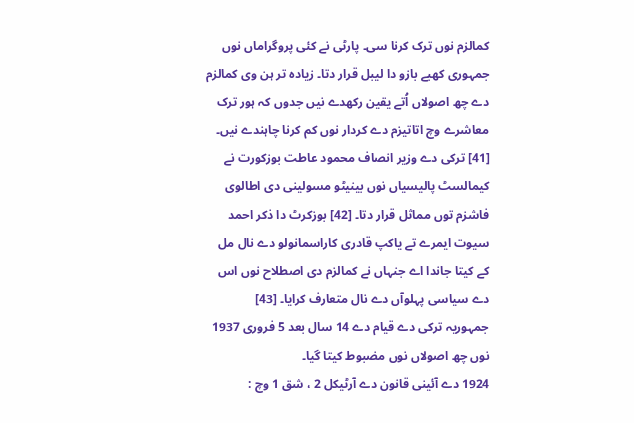کمالزم نوں ترک کرنا سی۔ پارٹی نے کئی پروگراماں نوں جمہوری کھبے بازو دا لیبل قرار دتا۔ زیادہ تر ہن وی کمالزم دے چھ اصولاں اُتے یقین رکھدے نيں جدوں کہ ہور ترک معاشرے وچ اتاتیزم دے کردار نوں کم کرنا چاہندے نيں۔ [41] ترکی دے وزیر انصاف محمود عاطت بوزکورت نے کیمالسٹ پالیسیاں نوں بینیٹو مسولینی دی اطالوی فاشزم توں مماثل قرار دتا۔ [42] بوزکرٹ دا ذکر احمد سیوت ایمرے تے یاکپ قادری کاراسمانولو دے نال مل کے کيتا جاندا اے جنہاں نے کمالزم دی اصطلاح نوں اس دے سیاسی پہلوآں دے نال متعارف کرایا۔ [43]
جمہوریہ ترکی دے قیام دے 14 سال بعد 5 فروری 1937 نوں چھ اصولاں نوں مضبوط کيتا گیا۔
1924 دے آئینی قانون دے آرٹیکل 2 ، شق 1 وچ :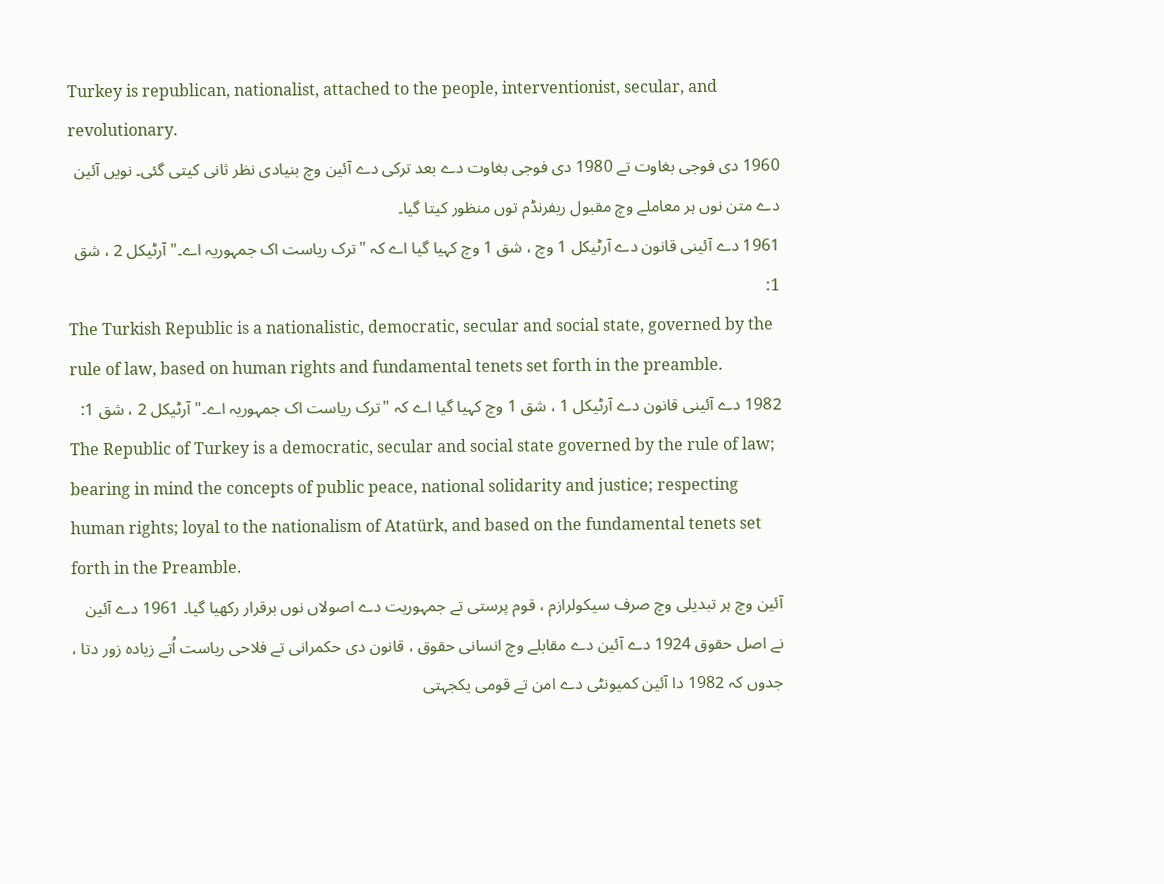Turkey is republican, nationalist, attached to the people, interventionist, secular, and revolutionary.
1960 دی فوجی بغاوت تے 1980 دی فوجی بغاوت دے بعد ترکی دے آئین وچ بنیادی نظر ثانی کيتی گئی۔ نويں آئین دے متن نوں ہر معاملے وچ مقبول ریفرنڈم توں منظور کيتا گیا۔
1961 دے آئینی قانون دے آرٹیکل 1 وچ ، شق 1 وچ کہیا گیا اے کہ "ترک ریاست اک جمہوریہ اے۔" آرٹیکل 2 ، شق 1:
The Turkish Republic is a nationalistic, democratic, secular and social state, governed by the rule of law, based on human rights and fundamental tenets set forth in the preamble.
1982 دے آئینی قانون دے آرٹیکل 1 ، شق 1 وچ کہیا گیا اے کہ "ترک ریاست اک جمہوریہ اے۔" آرٹیکل 2 ، شق 1:
The Republic of Turkey is a democratic, secular and social state governed by the rule of law; bearing in mind the concepts of public peace, national solidarity and justice; respecting human rights; loyal to the nationalism of Atatürk, and based on the fundamental tenets set forth in the Preamble.
آئین وچ ہر تبدیلی وچ صرف سیکولرازم ، قوم پرستی تے جمہوریت دے اصولاں نوں برقرار رکھیا گیا۔ 1961 دے آئین نے اصل حقوق 1924 دے آئین دے مقابلے وچ انسانی حقوق ، قانون دی حکمرانی تے فلاحی ریاست اُتے زیادہ زور دتا ، جدوں کہ 1982 دا آئین کمیونٹی دے امن تے قومی یکجہتی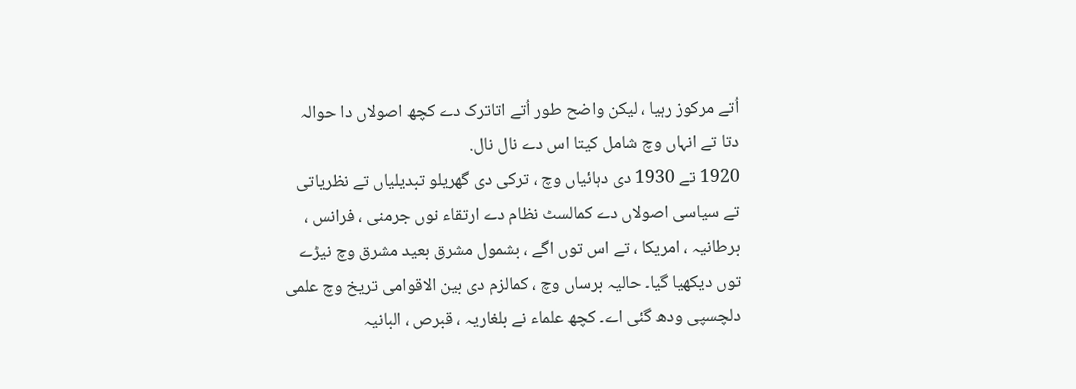اُتے مرکوز رہیا ، لیکن واضح طور اُتے اتاترک دے کچھ اصولاں دا حوالہ دتا تے انہاں وچ شامل کيتا اس دے نال نال.
1920 تے 1930 دی دہائیاں وچ ، ترکی دی گھریلو تبدیلیاں تے نظریاتی تے سیاسی اصولاں دے کمالسٹ نظام دے ارتقاء نوں جرمنی ، فرانس ، برطانیہ ، امریکا ، تے اس توں اگے ، بشمول مشرق بعید مشرق وچ نیڑے توں دیکھیا گیا۔ حالیہ برساں وچ ، کمالزم دی بین الاقوامی تریخ وچ علمی دلچسپی ودھ گئی اے۔ کچھ علماء نے بلغاریہ ، قبرص ، البانیہ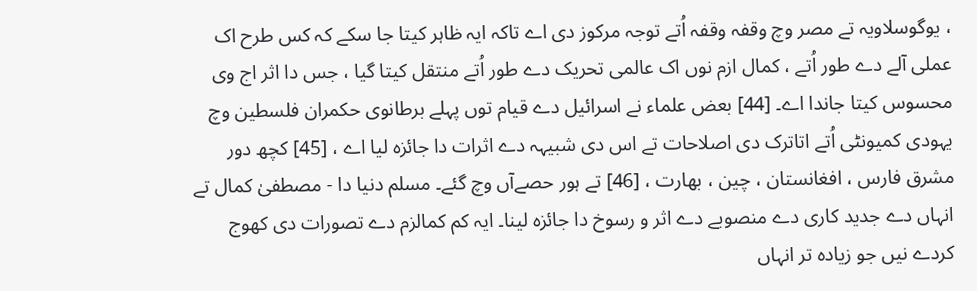، یوگوسلاویہ تے مصر وچ وقفہ وقفہ اُتے توجہ مرکوز دی اے تاکہ ایہ ظاہر کيتا جا سکے کہ کس طرح اک عملی آلے دے طور اُتے ، کمال ازم نوں اک عالمی تحریک دے طور اُتے منتقل کيتا گیا ، جس دا اثر اج وی محسوس کيتا جاندا اے۔ [44] بعض علماء نے اسرائیل دے قیام توں پہلے برطانوی حکمران فلسطین وچ یہودی کمیونٹی اُتے اتاترک دی اصلاحات تے اس دی شبیہہ دے اثرات دا جائزہ لیا اے ، [45] کچھ دور مشرق فارس ، افغانستان ، چین ، بھارت ، [46] تے ہور حصےآں وچ گئے۔ مسلم دنیا دا - مصطفیٰ کمال تے انہاں دے جدید کاری دے منصوبے دے اثر و رسوخ دا جائزہ لینا۔ ایہ کم کمالزم دے تصورات دی کھوج کردے نيں جو زیادہ تر انہاں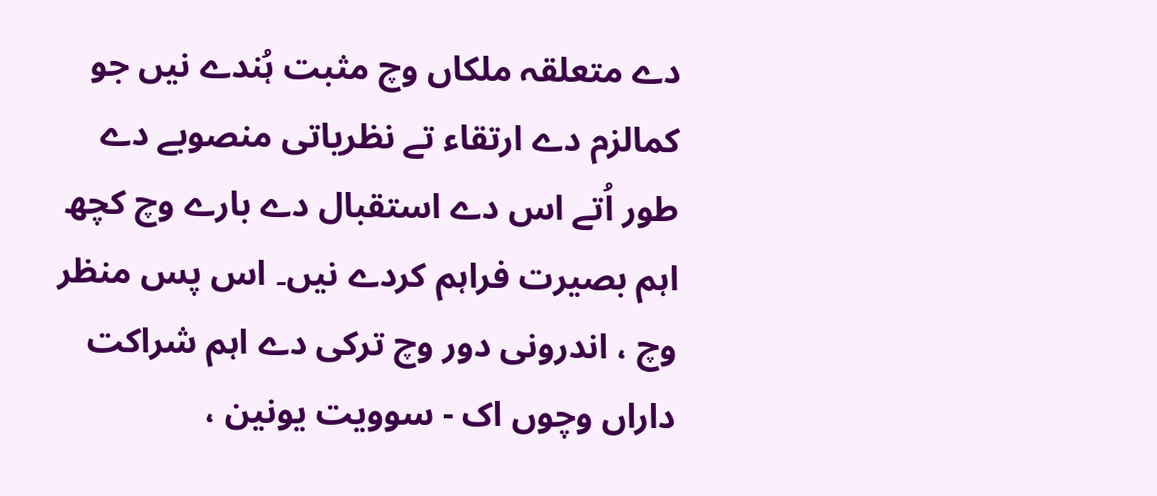دے متعلقہ ملکاں وچ مثبت ہُندے نيں جو کمالزم دے ارتقاء تے نظریاتی منصوبے دے طور اُتے اس دے استقبال دے بارے وچ کچھ اہم بصیرت فراہم کردے نيں۔ اس پس منظر وچ ، اندرونی دور وچ ترکی دے اہم شراکت داراں وچوں اک - سوویت یونین ،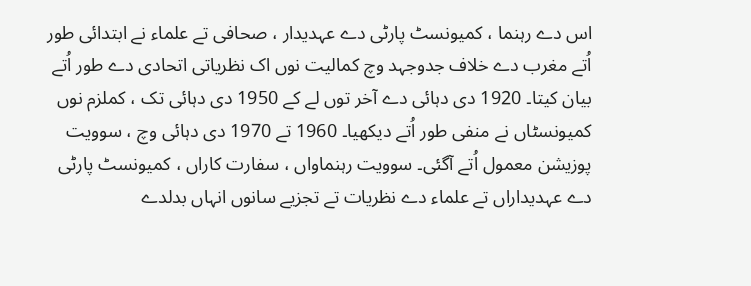اس دے رہنما ، کمیونسٹ پارٹی دے عہدیدار ، صحافی تے علماء نے ابتدائی طور اُتے مغرب دے خلاف جدوجہد وچ کمالیت نوں اک نظریاتی اتحادی دے طور اُتے بیان کيتا۔ 1920 دی دہائی دے آخر توں لے کے 1950 دی دہائی تک ، کملزم نوں کمیونسٹاں نے منفی طور اُتے دیکھیا۔ 1960 تے 1970 دی دہائی وچ ، سوویت پوزیشن معمول اُتے آگئی۔ سوویت رہنماواں ، سفارت کاراں ، کمیونسٹ پارٹی دے عہدیداراں تے علماء دے نظریات تے تجزیے سانوں انہاں بدلدے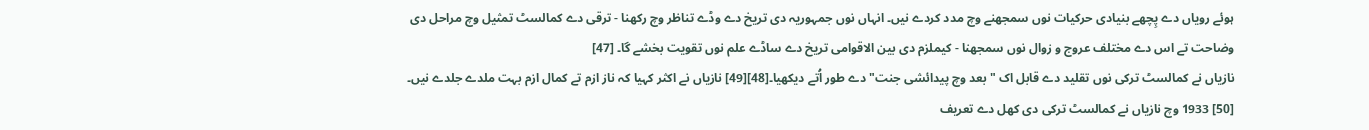ہوئے رویاں دے پِچھے بنیادی حرکیات نوں سمجھنے وچ مدد کردے نيں۔ انہاں نوں جمہوریہ دی تریخ دے وڈے تناظر وچ رکھنا - ترقی دے کمالسٹ تمثیل وچ مراحل دی وضاحت تے اس دے مختلف عروج و زوال نوں سمجھنا - کیملزم دی بین الاقوامی تریخ دے ساڈے علم نوں تقویت بخشے گا۔ [47]
نازیاں نے کمالسٹ ترکی نوں تقلید دے قابل اک "بعد وچ پیدائشی جنت" دے طور اُتے دیکھیا۔[48][49] نازیاں نے اکثر کہیا کہ ناز ازم تے کمال ازم بہت ملدے جلدے نيں۔ [50] 1933 وچ نازیاں نے کمالسٹ ترکی دی کھل دے تعریف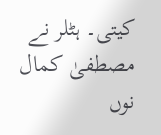کيتی۔ ہٹلر نے مصطفیٰ کمال نوں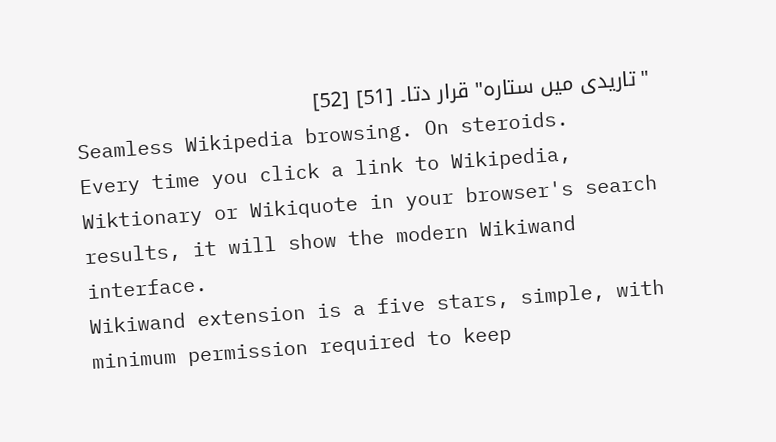"تاریدی ميں ستارہ" قرار دتا۔ [51] [52]
Seamless Wikipedia browsing. On steroids.
Every time you click a link to Wikipedia, Wiktionary or Wikiquote in your browser's search results, it will show the modern Wikiwand interface.
Wikiwand extension is a five stars, simple, with minimum permission required to keep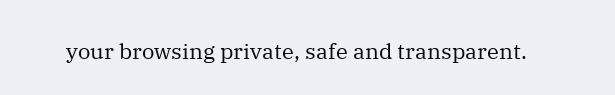your browsing private, safe and transparent.